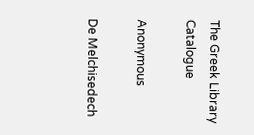The Greek Library Catalogue

Anonymous

De Melchisedech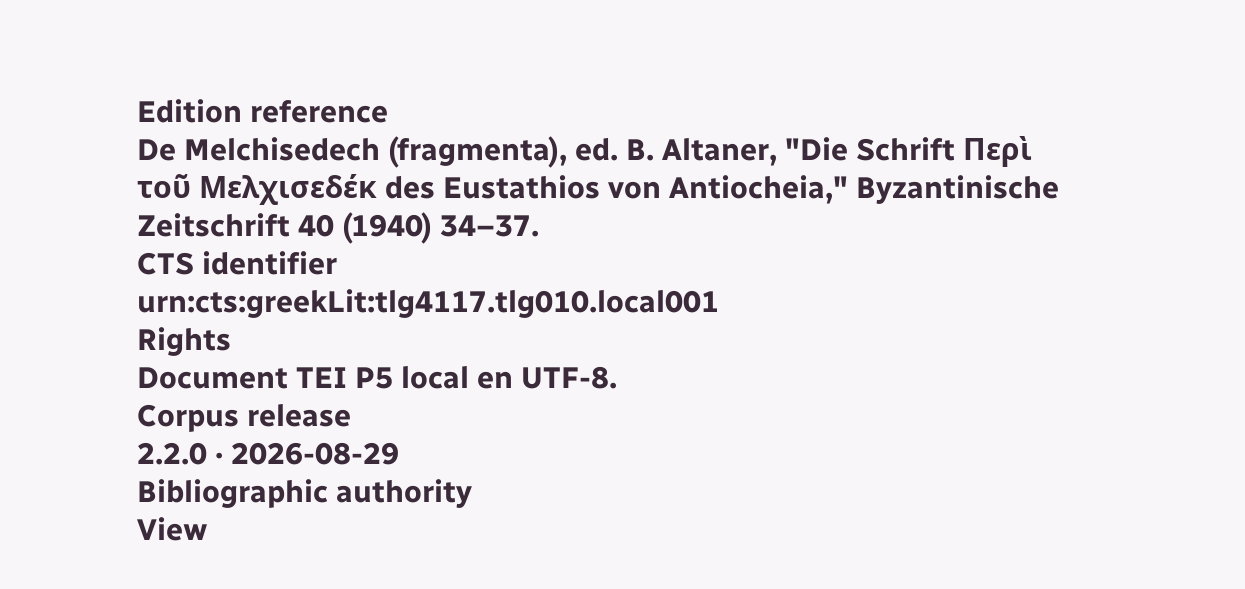Edition reference
De Melchisedech (fragmenta), ed. B. Altaner, "Die Schrift Περὶ τοῦ Μελχισεδέκ des Eustathios von Antiocheia," Byzantinische Zeitschrift 40 (1940) 34–37.
CTS identifier
urn:cts:greekLit:tlg4117.tlg010.local001
Rights
Document TEI P5 local en UTF-8.
Corpus release
2.2.0 · 2026-08-29
Bibliographic authority
View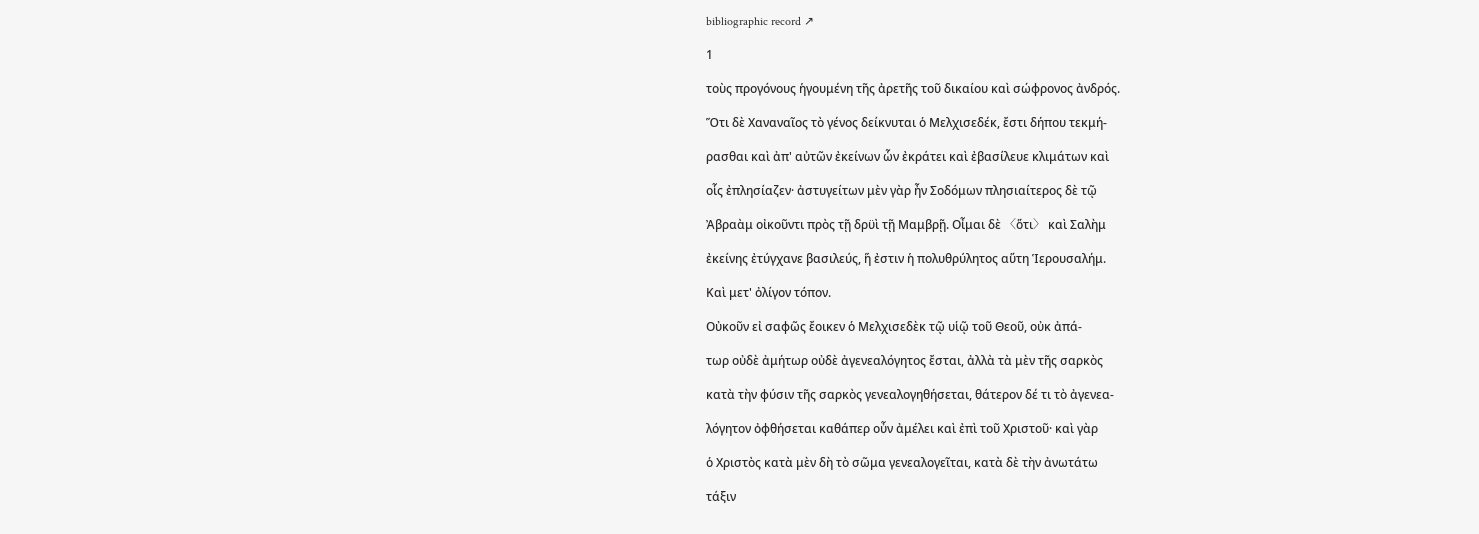bibliographic record ↗

1

τοὺς προγόνους ἡγουμένη τῆς ἀρετῆς τοῦ δικαίου καὶ σώφρονος ἀνδρός.

Ὅτι δὲ Χαναναῖος τὸ γένος δείκνυται ὁ Μελχισεδέκ, ἔστι δήπου τεκμή-

ρασθαι καὶ ἀπ' αὐτῶν ἐκείνων ὧν ἐκράτει καὶ ἐβασίλευε κλιμάτων καὶ

οἷς ἐπλησίαζεν· ἀστυγείτων μὲν γὰρ ἦν Σοδόμων πλησιαίτερος δὲ τῷ

Ἀβραὰμ οἰκοῦντι πρὸς τῇ δρϋὶ τῇ Μαμβρῇ. Οἶμαι δὲ 〈ὅτι〉 καὶ Σαλὴμ

ἐκείνης ἐτύγχανε βασιλεύς, ἥ ἐστιν ἡ πολυθρύλητος αὕτη Ἱερουσαλήμ.

Καὶ μετ' ὀλίγον τόπον.

Οὐκοῦν εἰ σαφῶς ἔοικεν ὁ Μελχισεδὲκ τῷ υἱῷ τοῦ Θεοῦ, οὐκ ἀπά-

τωρ οὐδὲ ἀμήτωρ οὐδὲ ἀγενεαλόγητος ἔσται, ἀλλὰ τὰ μὲν τῆς σαρκὸς

κατὰ τὴν φύσιν τῆς σαρκὸς γενεαλογηθήσεται, θάτερον δέ τι τὸ ἀγενεα-

λόγητον ὀφθήσεται καθάπερ οὖν ἀμέλει καὶ ἐπὶ τοῦ Χριστοῦ· καὶ γὰρ

ὁ Χριστὸς κατὰ μὲν δὴ τὸ σῶμα γενεαλογεῖται, κατὰ δὲ τὴν ἀνωτάτω

τάξιν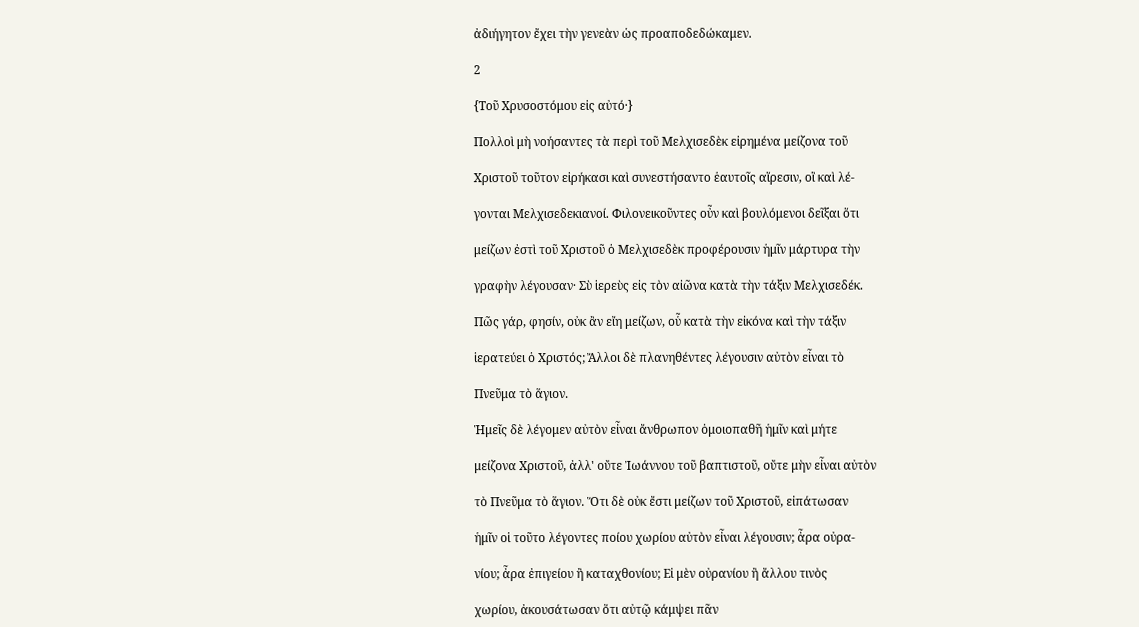ἀδιήγητον ἔχει τὴν γενεὰν ὡς προαποδεδώκαμεν.

2

{Τοῦ Χρυσοστόμου εἰς αὐτό·}

Πολλοὶ μὴ νοήσαντες τὰ περὶ τοῦ Μελχισεδὲκ εἰρημένα μείζονα τοῦ

Χριστοῦ τοῦτον εἰρήκασι καὶ συνεστήσαντο ἑαυτοῖς αἵρεσιν, οἳ καὶ λέ-

γονται Μελχισεδεκιανοί. Φιλονεικοῦντες οὖν καὶ βουλόμενοι δεῖξαι ὅτι

μείζων ἐστὶ τοῦ Χριστοῦ ὁ Μελχισεδὲκ προφέρουσιν ἡμῖν μάρτυρα τὴν

γραφὴν λέγουσαν· Σὺ ἱερεὺς εἰς τὸν αἰῶνα κατὰ τὴν τάξιν Μελχισεδέκ.

Πῶς γάρ, φησίν, οὐκ ἂν εἴη μείζων, οὗ κατὰ τὴν εἰκόνα καὶ τὴν τάξιν

ἱερατεύει ὁ Χριστός; Ἄλλοι δὲ πλανηθέντες λέγουσιν αὐτὸν εἶναι τὸ

Πνεῦμα τὸ ἅγιον.

Ἡμεῖς δὲ λέγομεν αὐτὸν εἶναι ἄνθρωπον ὁμοιοπαθῆ ἡμῖν καὶ μήτε

μείζονα Χριστοῦ, ἀλλ' οὔτε Ἰωάννου τοῦ βαπτιστοῦ, οὔτε μὴν εἶναι αὐτὸν

τὸ Πνεῦμα τὸ ἅγιον. Ὅτι δὲ οὐκ ἔστι μείζων τοῦ Χριστοῦ, εἰπάτωσαν

ἡμῖν οἱ τοῦτο λέγοντες ποίου χωρίου αὐτὸν εἶναι λέγουσιν; ἆρα οὐρα-

νίου; ἆρα ἐπιγείου ἢ καταχθονίου; Εἰ μὲν οὐρανίου ἢ ἄλλου τινὸς

χωρίου, ἀκουσάτωσαν ὅτι αὐτῷ κάμψει πᾶν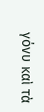γόνυ καὶ τὰ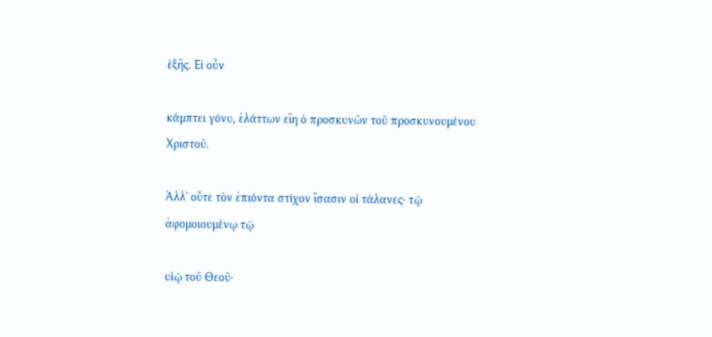ἑξῆς. Εἰ οὖν

κάμπτει γόνυ, ἐλάττων εἴη ὁ προσκυνῶν τοῦ προσκυνουμένου Χριστοῦ.

Ἀλλ' οὔτε τὸν ἐπιόντα στίχον ἴσασιν οἱ τάλανες· τῷ ἀφομοιουμένῳ τῷ

υἱῷ τοῦ Θεοῦ·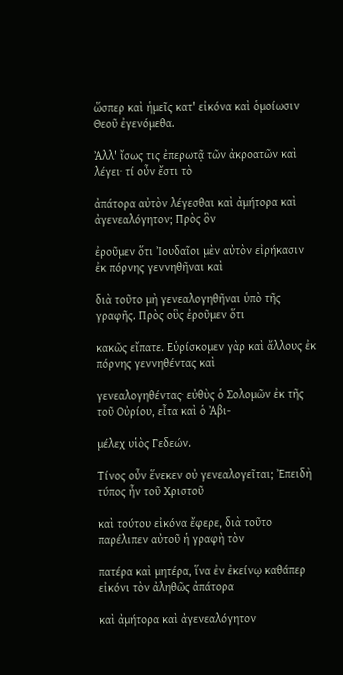ὥσπερ καὶ ἡμεῖς κατ' εἰκόνα καὶ ὁμοίωσιν Θεοῦ ἐγενόμεθα.

Ἀλλ' ἴσως τις ἐπερωτᾷ τῶν ἀκροατῶν καὶ λέγει· τί οὖν ἔστι τὸ

ἀπάτορα αὐτὸν λέγεσθαι καὶ ἀμήτορα καὶ ἀγενεαλόγητον; Πρὸς ὃν

ἐροῦμεν ὅτι Ἰουδαῖοι μὲν αὐτὸν εἰρήκασιν ἐκ πόρνης γεννηθῆναι καὶ

διὰ τοῦτο μὴ γενεαλογηθῆναι ὑπὸ τῆς γραφῆς. Πρὸς οὓς ἐροῦμεν ὅτι

κακῶς εἴπατε. Εὑρίσκομεν γὰρ καὶ ἄλλους ἐκ πόρνης γεννηθέντας καὶ

γενεαλογηθέντας· εὐθὺς ὁ Σολομῶν ἐκ τῆς τοῦ Οὐρίου, εἶτα καὶ ὁ Ἀβι-

μέλεχ υἱὸς Γεδεών.

Τίνος οὖν ἕνεκεν οὐ γενεαλογεῖται; Ἐπειδὴ τύπος ἦν τοῦ Χριστοῦ

καὶ τούτου εἰκόνα ἔφερε, διὰ τοῦτο παρέλιπεν αὐτοῦ ἡ γραφὴ τὸν

πατέρα καὶ μητέρα, ἵνα ἐν ἐκείνῳ καθάπερ εἰκόνι τὸν ἀληθῶς ἀπάτορα

καὶ ἀμήτορα καὶ ἀγενεαλόγητον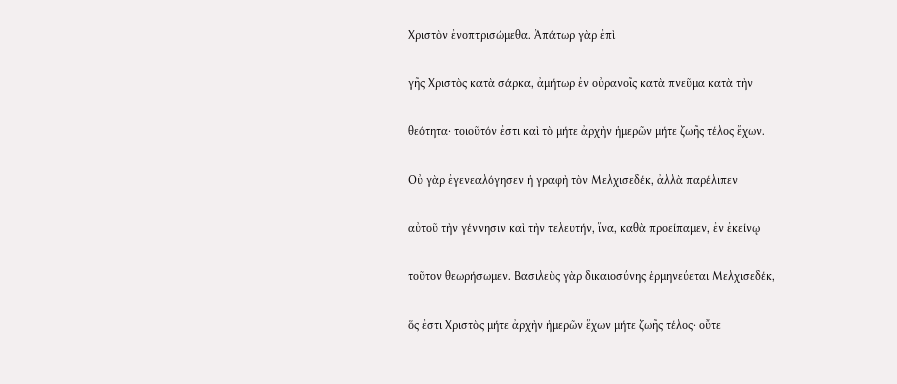Χριστὸν ἐνοπτρισώμεθα. Ἀπάτωρ γὰρ ἐπὶ

γῆς Χριστὸς κατὰ σάρκα, ἀμήτωρ ἐν οὐρανοῖς κατὰ πνεῦμα κατὰ τὴν

θεότητα· τοιοῦτόν ἐστι καὶ τὸ μήτε ἀρχὴν ἡμερῶν μήτε ζωῆς τέλος ἔχων.

Οὐ γὰρ ἐγενεαλόγησεν ἡ γραφὴ τὸν Μελχισεδέκ, ἀλλὰ παρέλιπεν

αὐτοῦ τὴν γέννησιν καὶ τὴν τελευτήν, ἵνα, καθὰ προείπαμεν, ἐν ἐκείνῳ

τοῦτον θεωρήσωμεν. Βασιλεὺς γὰρ δικαιοσύνης ἑρμηνεύεται Μελχισεδέκ,

ὅς ἐστι Χριστὸς μήτε ἀρχὴν ἡμερῶν ἕχων μήτε ζωῆς τέλος· οὔτε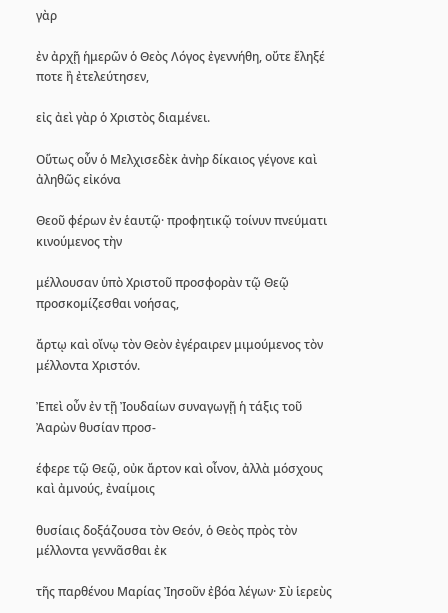γὰρ

ἐν ἀρχῇ ἡμερῶν ὁ Θεὸς Λόγος ἐγεννήθη, οὔτε ἔληξέ ποτε ἢ ἐτελεύτησεν,

εἰς ἀεὶ γὰρ ὁ Χριστὸς διαμένει.

Οὕτως οὖν ὁ Μελχισεδὲκ ἀνὴρ δίκαιος γέγονε καὶ ἀληθῶς εἰκόνα

Θεοῦ φέρων ἐν ἑαυτῷ· προφητικῷ τοίνυν πνεύματι κινούμενος τὴν

μέλλουσαν ὑπὸ Χριστοῦ προσφορὰν τῷ Θεῷ προσκομίζεσθαι νοήσας,

ἄρτῳ καὶ οἴνῳ τὸν Θεὸν ἐγέραιρεν μιμούμενος τὸν μέλλοντα Χριστόν.

Ἐπεὶ οὖν ἐν τῇ Ἰουδαίων συναγωγῇ ἡ τάξις τοῦ Ἀαρὼν θυσίαν προσ-

έφερε τῷ Θεῷ, οὐκ ἄρτον καὶ οἶνον, ἀλλὰ μόσχους καὶ ἀμνούς, ἐναίμοις

θυσίαις δοξάζουσα τὸν Θεόν, ὁ Θεὸς πρὸς τὸν μέλλοντα γεννᾶσθαι ἐκ

τῆς παρθένου Μαρίας Ἰησοῦν ἐβόα λέγων· Σὺ ἱερεὺς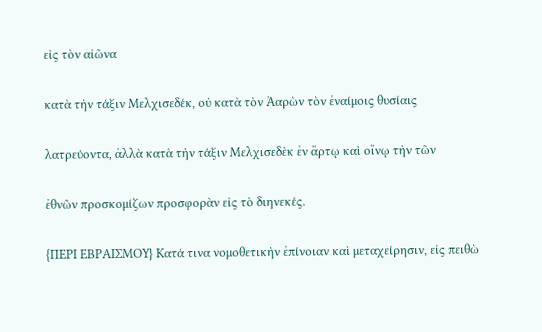εἰς τὸν αἰῶνα

κατὰ τὴν τάξιν Μελχισεδέκ, οὐ κατὰ τὸν Ἀαρὼν τὸν ἐναίμοις θυσίαις

λατρεύοντα, ἀλλὰ κατὰ τὴν τάξιν Μελχισεδὲκ ἐν ἄρτῳ καὶ οἴνῳ τὴν τῶν

ἐθνῶν προσκομίζων προσφορὰν εἰς τὸ διηνεκές.

{ΠΕΡΙ ΕΒΡΑΙΣΜΟΥ} Κατά τινα νομοθετικὴν ἐπίνοιαν καὶ μεταχείρησιν, εἰς πειθὼ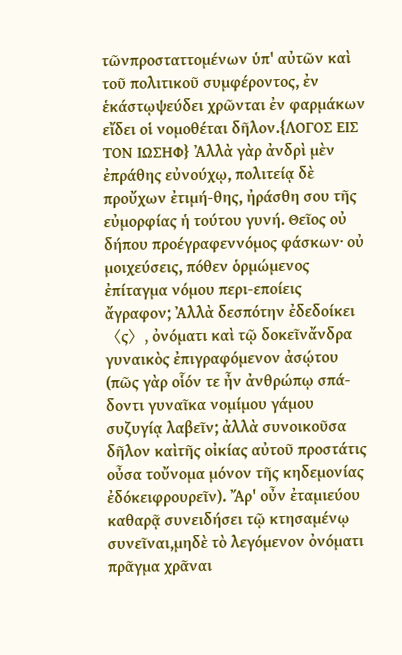τῶνπροσταττομένων ὑπ' αὐτῶν καὶ τοῦ πολιτικοῦ συμφέροντος, ἐν ἑκάστῳψεύδει χρῶνται ἐν φαρμάκων εἴδει οἱ νομοθέται δῆλον.{ΛΟΓΟΣ ΕΙΣ ΤΟΝ ΙΩΣΗΦ} Ἀλλὰ γὰρ ἀνδρὶ μὲν ἐπράθης εὐνούχῳ, πολιτείᾳ δὲ προὔχων ἐτιμή-θης, ἠράσθη σου τῆς εὐμορφίας ἡ τούτου γυνή. Θεῖος οὐ δήπου προέγραφεννόμος φάσκων· οὐ μοιχεύσεις, πόθεν ὁρμώμενος ἐπίταγμα νόμου περι-εποίεις ἄγραφον; Ἀλλὰ δεσπότην ἐδεδοίκει〈ς〉, ὀνόματι καὶ τῷ δοκεῖνἄνδρα γυναικὸς ἐπιγραφόμενον ἀσῴτου (πῶς γὰρ οἷόν τε ἦν ἀνθρώπῳ σπά-δοντι γυναῖκα νομίμου γάμου συζυγίᾳ λαβεῖν; ἀλλὰ συνοικοῦσα δῆλον καὶτῆς οἰκίας αὐτοῦ προστάτις οὖσα τοὔνομα μόνον τῆς κηδεμονίας ἐδόκειφρουρεῖν). Ἄρ' οὖν ἐταμιεύου καθαρᾷ συνειδήσει τῷ κτησαμένῳ συνεῖναι,μηδὲ τὸ λεγόμενον ὀνόματι πρᾶγμα χρᾶναι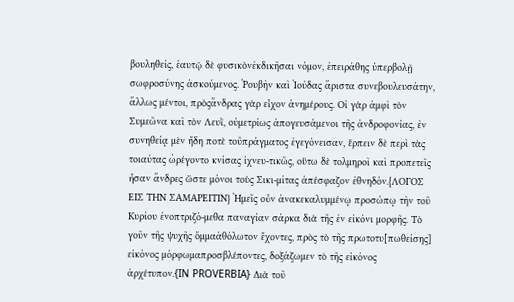βουληθείς, ἑαυτῷ δὲ φυσικὸνἐκδικῆσαι νόμον, ἐπειράθης ὑπερβολῇ σωφροσύνης ἀσκούμενος. Ῥουβὴν καὶ Ἰούδας ἄριστα συνεβουλευσάτην, ἄλλως μέντοι, πρὸςἄνδρας γὰρ εἶχον ἀνημέρους. Οἱ γὰρ ἀμφὶ τὸν Συμεῶνα καὶ τὸν Λευῒ, οὐμετρίως ἀπογευσάμενοι τῆς ἀνδροφονίας, ἐν συνηθείᾳ μὲν ἤδη ποτὲ τοῦπράγματος ἐγεγόνεισαν, ἕρπειν δὲ περὶ τὰς τοιαύτας ὠρέγοντο κνίσας ἰχνευ-τικῶς, οὕτω δὲ τολμηροὶ καὶ προπετεῖς ἦσαν ἄνδρες ὥστε μόνοι τοὺς Σικι-μίτας ἀπέσφαζον ἐθνηδόν.{ΛΟΓΟΣ ΕΙΣ ΤΗΝ ΣΑΜΑΡΕΙΤΙΝ} Ἡμεῖς οὖν ἀνακεκαλυμμένῳ προσώπῳ τὴν τοῦ Κυρίου ἐνοπτριζό-μεθα παναγίαν σάρκα διὰ τῆς ἐν εἰκόνι μορφῆς. Τὸ γοῦν τῆς ψυχῆς ὄμμαἀθόλωτον ἔχοντες, πρὸς τὸ τῆς πρωτοτυ[πωθείσης] εἰκόνος μόρφωμαπροσβλέποντες, δοξάζωμεν τὸ τῆς εἰκόνος ἀρχέτυπον.{IN PROVERBIA} Διὰ τοῦ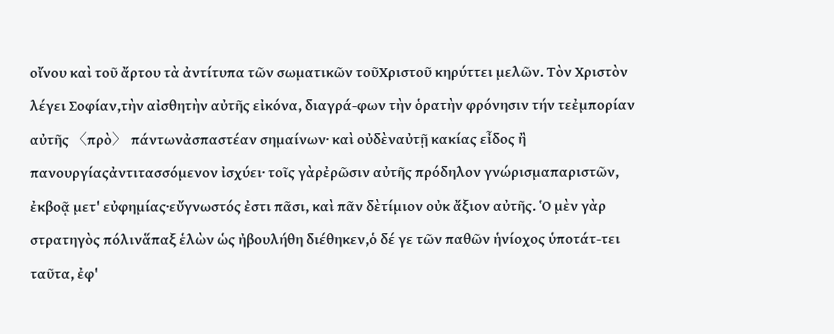οἴνου καὶ τοῦ ἄρτου τὰ ἀντίτυπα τῶν σωματικῶν τοῦΧριστοῦ κηρύττει μελῶν. Τὸν Χριστὸν λέγει Σοφίαν,τὴν αἰσθητὴν αὐτῆς εἰκόνα, διαγρά-φων τὴν ὁρατὴν φρόνησιν τήν τεἐμπορίαν αὐτῆς 〈πρὸ〉 πάντωνἀσπαστέαν σημαίνων· καὶ οὐδὲναὐτῇ κακίας εἶδος ἢ πανουργίαςἀντιτασσόμενον ἰσχύει· τοῖς γὰρἐρῶσιν αὐτῆς πρόδηλον γνώρισμαπαριστῶν, ἐκβοᾷ μετ' εὐφημίας·εὔγνωστός ἐστι πᾶσι, καὶ πᾶν δὲτίμιον οὐκ ἄξιον αὐτῆς. Ὁ μὲν γὰρ στρατηγὸς πόλινἅπαξ ἑλὼν ὡς ἠβουλήθη διέθηκεν,ὁ δέ γε τῶν παθῶν ἡνίοχος ὑποτάτ-τει ταῦτα, ἐφ'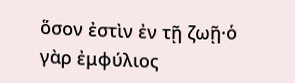ὅσον ἐστὶν ἐν τῇ ζωῇ·ὁ γὰρ ἐμφύλιος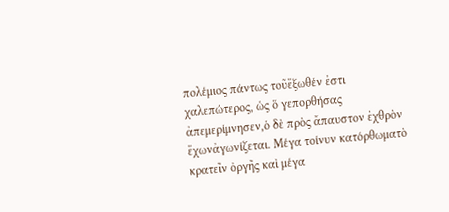πολέμιος πάντως τοῦἔξωθέν ἐστι χαλεπώτερος, ὡς ὅ γεπορθήσας ἀπεμερίμνησεν,ὁ δὲ πρὸς ἄπαυστον ἐχθρὸν ἔχωνἀγωνίζεται. Μέγα τοίνυν κατόρθωματὸ κρατεῖν ὀργῆς καὶ μέγα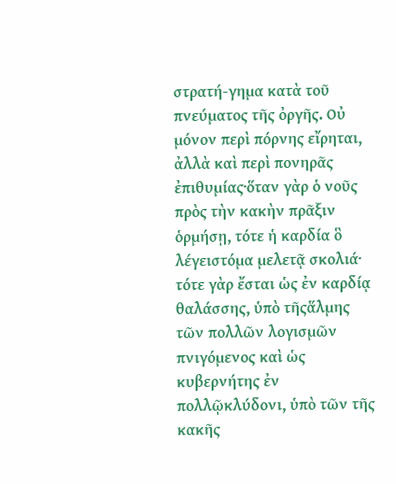στρατή-γημα κατὰ τοῦ πνεύματος τῆς ὀργῆς. Οὐ μόνον περὶ πόρνης εἴρηται, ἀλλὰ καὶ περὶ πονηρᾶς ἐπιθυμίας·ὅταν γὰρ ὁ νοῦς πρὸς τὴν κακὴν πρᾶξιν ὁρμήσῃ, τότε ἡ καρδία ὃ λέγειστόμα μελετᾷ σκολιά· τότε γὰρ ἔσται ὡς ἐν καρδίᾳ θαλάσσης, ὑπὸ τῆςἅλμης τῶν πολλῶν λογισμῶν πνιγόμενος καὶ ὡς κυβερνήτης ἐν πολλῷκλύδονι, ὑπὸ τῶν τῆς κακῆς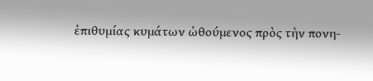ἐπιθυμίας κυμάτων ὠθούμενος πρὸς τὴν πονη-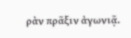ρὰν πρᾶξιν ἀγωνιᾷ.